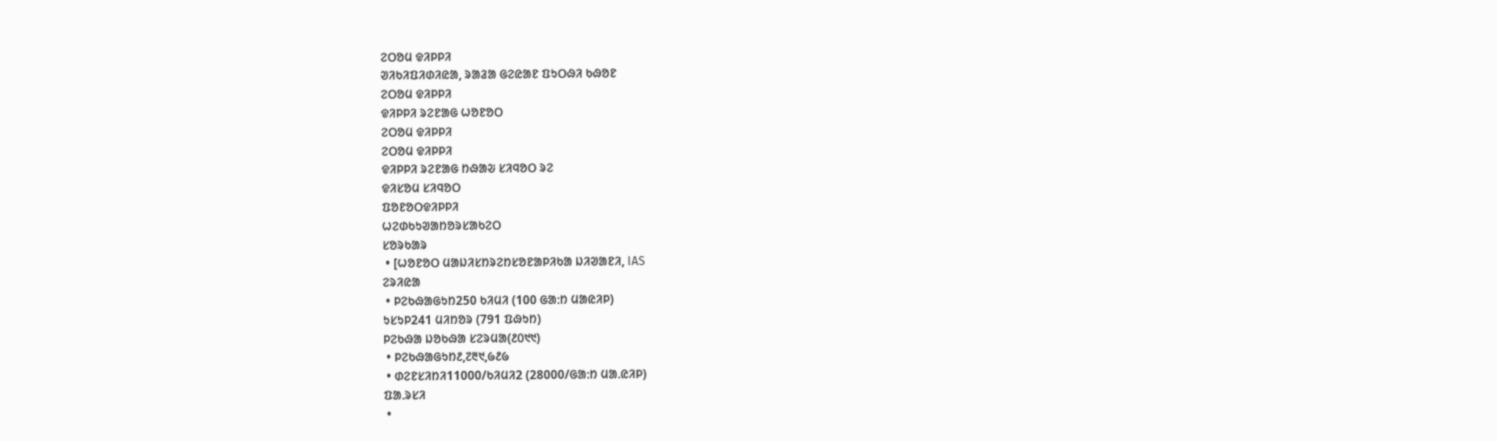ᱮᱛᱚᱢ ᱫᱤᱞᱞᱤ
ᱣᱤᱠᱤᱯᱤᱰᱤᱭᱟ, ᱨᱟᱲᱟ ᱜᱮᱭᱟᱱ ᱯᱩᱛᱷᱤ ᱠᱷᱚᱱ
ᱮᱛᱚᱢ ᱫᱤᱞᱞᱤ
ᱫᱤᱞᱞᱤ ᱨᱮᱱᱟᱜ ᱦᱚᱱᱚᱛ
ᱮᱛᱚᱢ ᱫᱤᱞᱞᱤ
ᱮᱛᱚᱢ ᱫᱤᱞᱞᱤ
ᱫᱤᱞᱞᱤ ᱨᱮᱱᱟᱜ ᱴᱷᱟᱶ ᱥᱤᱧᱚᱛ ᱨᱮ
ᱫᱤᱥᱚᱢ ᱥᱤᱧᱚᱛ
ᱯᱚᱱᱚᱛᱫᱤᱞᱞᱤ
ᱦᱮᱰᱠᱩᱣᱟᱴᱚᱨᱥᱟᱠᱮᱛ
ᱥᱚᱨᱠᱟᱨ
 • [ᱦᱚᱱᱚᱛ ᱢᱟᱡᱤᱥᱴᱨᱮᱴᱥᱚᱱᱟᱞᱤᱠᱟ ᱡᱤᱣᱟᱱᱤ, IAS
ᱮᱨᱤᱭᱟ
 • ᱞᱮᱠᱷᱟᱜᱩᱴ250 ᱠᱤᱢᱤ (100 ᱜᱟᱺᱴ ᱢᱟᱭᱤᱞ)
ᱩᱥᱩᱞ241 ᱢᱤᱴᱚᱨ (791 ᱯᱷᱩᱴ)
ᱞᱮᱠᱷᱟ ᱡᱚᱠᱷᱟ ᱥᱮᱨᱢᱟ(᱒᱐᱑᱑)
 • ᱞᱮᱠᱷᱟᱜᱩᱴ᱒,᱗᱓᱑,᱙᱒᱙
 • ᱰᱮᱱᱥᱤᱴᱤ11000/ᱠᱤᱢᱤ2 (28000/ᱜᱟᱺᱴ ᱢᱟᱹᱭᱤᱞ)
ᱯᱟᱹᱨᱥᱤ
 •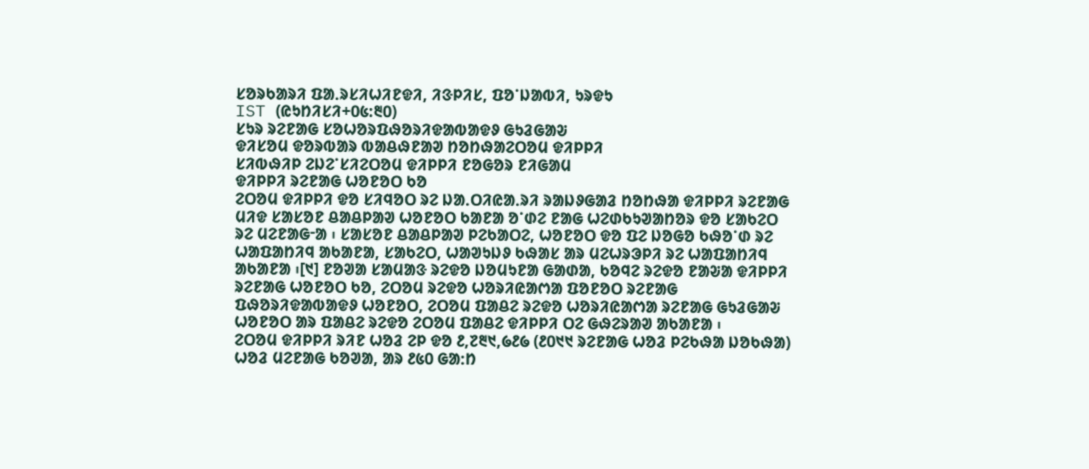ᱥᱚᱨᱠᱟᱨᱤ ᱯᱟᱹᱨᱥᱤᱦᱤᱱᱫᱤ, ᱤᱝᱞᱤᱥ, ᱯᱚᱸᱡᱟᱵᱤ, ᱩᱨᱫᱩ
IST (ᱭᱩᱴᱤᱥᱤ+᱐᱕:᱓᱐)
ᱥᱩᱨ ᱨᱮᱱᱟᱜ ᱥᱚᱦᱚᱨᱯᱷᱚᱨᱤᱫᱟᱵᱟᱫᱽ ᱜᱩᱲᱜᱟᱶ
ᱫᱤᱥᱚᱢ ᱫᱚᱨᱵᱟᱨ ᱵᱟᱪᱷᱱᱟᱣ ᱴᱚᱴᱷᱟᱮᱛᱚᱢ ᱫᱤᱞᱞᱤ
ᱥᱤᱵᱷᱤᱞ ᱮᱡᱮᱸᱥᱤᱮᱛᱚᱢ ᱫᱤᱞᱞᱤ ᱱᱚᱜᱚᱨ ᱱᱤᱜᱟᱢ
ᱫᱤᱞᱞᱤ ᱨᱮᱱᱟᱜ ᱦᱚᱱᱚᱛ ᱠᱚ
ᱮᱛᱚᱢ ᱫᱤᱞᱞᱤ ᱫᱚ ᱥᱤᱧᱚᱛ ᱨᱮ ᱡᱟᱹᱛᱤᱭᱟᱹᱨᱤ ᱨᱟᱡᱽᱜᱟᱲ ᱴᱚᱴᱷᱟ ᱫᱤᱞᱞᱤ ᱨᱮᱱᱟᱜ ᱢᱤᱫ ᱥᱟᱥᱚᱱ ᱪᱟᱪᱞᱟᱣ ᱦᱚᱱᱚᱛ ᱠᱟᱱᱟ ᱚᱸᱰᱮ ᱱᱟᱜ ᱦᱮᱰᱠᱩᱣᱟᱴᱚᱨ ᱫᱚ ᱥᱟᱠᱮᱛ ᱨᱮ ᱢᱮᱱᱟᱜᱼᱟ ᱾ ᱥᱟᱥᱚᱱ ᱪᱟᱪᱞᱟᱣ ᱞᱮᱠᱟᱛᱮ, ᱦᱚᱱᱚᱛ ᱫᱚ ᱯᱮ ᱡᱚᱜᱚ ᱠᱷᱚᱸᱰ ᱨᱮ ᱦᱟᱯᱟᱴᱤᱧ ᱟᱠᱟᱱᱟ, ᱥᱟᱠᱮᱛ, ᱦᱟᱣᱩᱡᱽ ᱠᱷᱟᱥ ᱟᱨ ᱢᱮᱦᱨᱳᱞᱤ ᱨᱮ ᱦᱟᱯᱟᱴᱤᱧ ᱟᱠᱟᱱᱟ ᱾[᱑] ᱱᱚᱣᱟ ᱥᱟᱢᱟᱝ ᱨᱮᱫᱚ ᱡᱚᱢᱩᱱᱟ ᱜᱟᱰᱟ, ᱠᱚᱧᱮ ᱨᱮᱫᱚ ᱱᱟᱶᱟ ᱫᱤᱞᱞᱤ ᱨᱮᱱᱟᱜ ᱦᱚᱱᱚᱛ ᱠᱚ, ᱮᱛᱚᱢ ᱨᱮᱫᱚ ᱦᱚᱨᱤᱭᱟᱬᱟ ᱯᱚᱱᱚᱛ ᱨᱮᱱᱟᱜ ᱯᱷᱚᱨᱤᱫᱟᱵᱟᱫᱽ ᱦᱚᱱᱚᱛ, ᱮᱛᱚᱢ ᱯᱟᱪᱮ ᱨᱮᱫᱚ ᱦᱚᱨᱤᱭᱟᱬᱟ ᱨᱮᱱᱟᱜ ᱜᱩᱲᱜᱟᱶ ᱦᱚᱱᱚᱛ ᱟᱨ ᱯᱟᱪᱮ ᱨᱮᱫᱚ ᱮᱛᱚᱢ ᱯᱟᱪᱮ ᱫᱤᱞᱞᱤ ᱛᱮ ᱜᱷᱮᱨᱟᱣ ᱟᱠᱟᱱᱟ ᱾
ᱮᱛᱚᱢ ᱫᱤᱞᱞᱤ ᱨᱤᱱ ᱦᱚᱲ ᱮᱞ ᱫᱚ ᱒,᱗᱓᱑,᱙᱒᱙ (᱒᱐᱑᱑ ᱨᱮᱱᱟᱜ ᱦᱚᱲ ᱞᱮᱠᱷᱟ ᱡᱚᱠᱷᱟ) ᱦᱚᱲ ᱢᱮᱱᱟᱜ ᱠᱚᱣᱟ, ᱟᱨ ᱒᱕᱐ ᱜᱟᱺᱴ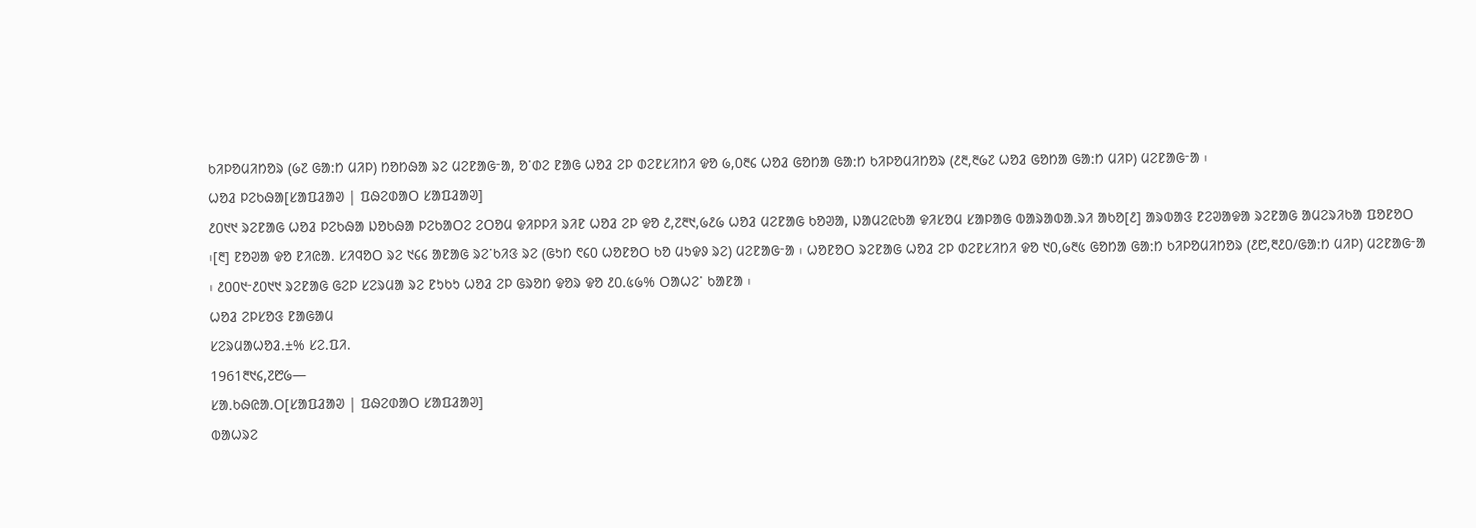ᱠᱤᱞᱚᱢᱤᱴᱚᱨ (᱙᱗ ᱜᱟᱺᱴ ᱢᱤᱞ) ᱴᱚᱴᱷᱟ ᱨᱮ ᱢᱮᱱᱟᱜᱼᱟ, ᱚᱸᱰᱮ ᱱᱟᱜ ᱦᱚᱲ ᱮᱞ ᱰᱮᱱᱥᱤᱴᱤ ᱫᱚ ᱙,᱐᱓᱔ ᱦᱚᱲ ᱜᱚᱴᱟ ᱜᱟᱺᱴ ᱠᱤᱞᱚᱢᱤᱴᱚᱨ (᱒᱓,᱓᱙᱗ ᱦᱚᱲ ᱜᱚᱴᱟ ᱜᱟᱺᱴ ᱢᱤᱞ) ᱢᱮᱱᱟᱜᱼᱟ ᱾
ᱦᱚᱲ ᱞᱮᱠᱷᱟ[ᱥᱟᱯᱲᱟᱣ | ᱯᱷᱮᱰᱟᱛ ᱥᱟᱯᱲᱟᱣ]
᱒᱐᱑᱑ ᱨᱮᱱᱟᱜ ᱦᱚᱲ ᱞᱮᱠᱷᱟ ᱡᱚᱠᱷᱟ ᱞᱮᱠᱟᱛᱮ ᱮᱛᱚᱢ ᱫᱤᱞᱞᱤ ᱨᱤᱱ ᱦᱚᱲ ᱮᱞ ᱫᱚ ᱒,᱗᱓᱑,᱙᱒᱙ ᱦᱚᱲ ᱢᱮᱱᱟᱜ ᱠᱚᱣᱟ, ᱡᱟᱢᱮᱭᱠᱟ ᱫᱤᱥᱚᱢ ᱥᱟᱞᱟᱜ ᱵᱟᱨᱟᱵᱟᱹᱨᱤ ᱟᱠᱚ[᱒] ᱟᱨᱵᱟᱝ ᱱᱮᱣᱟᱫᱟ ᱨᱮᱱᱟᱜ ᱟᱢᱮᱨᱤᱠᱟ ᱯᱚᱱᱚᱛ ᱾[᱓] ᱱᱚᱣᱟ ᱫᱚ ᱱᱤᱭᱟᱹ ᱥᱤᱧᱚᱛ ᱨᱮ ᱑᱔᱔ ᱟᱱᱟᱜ ᱨᱮᱸᱠᱤᱝ ᱨᱮ (ᱜᱩᱴ ᱖᱔᱐ ᱦᱚᱱᱚᱛ ᱠᱚ ᱢᱩᱫᱽ ᱨᱮ) ᱢᱮᱱᱟᱜᱼᱟ ᱾ ᱦᱚᱱᱚᱛ ᱨᱮᱱᱟᱜ ᱦᱚᱲ ᱮᱞ ᱰᱮᱱᱥᱤᱴᱤ ᱫᱚ ᱑᱐,᱙᱓᱕ ᱜᱚᱴᱟ ᱜᱟᱺᱴ ᱠᱤᱞᱚᱢᱤᱴᱚᱨ (᱒᱘,᱓᱒᱐/ᱜᱟᱺᱴ ᱢᱤᱞ) ᱢᱮᱱᱟᱜᱼᱟ ᱾ ᱒᱐᱐᱑ᱼ᱒᱐᱑᱑ ᱨᱮᱱᱟᱜ ᱜᱮᱞ ᱥᱮᱨᱢᱟ ᱨᱮ ᱱᱩᱠᱩ ᱦᱚᱲ ᱮᱞ ᱜᱨᱚᱴ ᱫᱚᱨ ᱫᱚ ᱒᱐.᱕᱙% ᱛᱟᱦᱮᱸ ᱠᱟᱱᱟ ᱾
ᱦᱚᱲ ᱮᱞᱥᱚᱝ ᱱᱟᱜᱟᱢ
ᱥᱮᱨᱢᱟᱦᱚᱲ.±% ᱥᱮ.ᱯᱤ.
1961᱓᱑᱔,᱗᱘᱙—
ᱥᱟᱹᱠᱷᱭᱟᱹᱛ[ᱥᱟᱯᱲᱟᱣ | ᱯᱷᱮᱰᱟᱛ ᱥᱟᱯᱲᱟᱣ]
ᱵᱟᱦᱨᱮ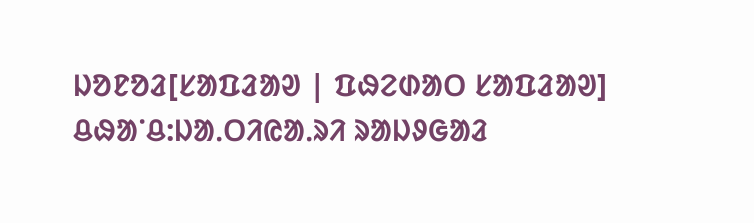ᱡᱚᱱᱚᱲ[ᱥᱟᱯᱲᱟᱣ | ᱯᱷᱮᱰᱟᱛ ᱥᱟᱯᱲᱟᱣ]
ᱪᱷᱟᱸᱪ:ᱡᱟᱹᱛᱤᱭᱟᱹᱨᱤ ᱨᱟᱡᱽᱜᱟᱲ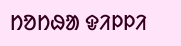ᱴᱚᱴᱷᱟ ᱫᱤᱞᱞᱤ